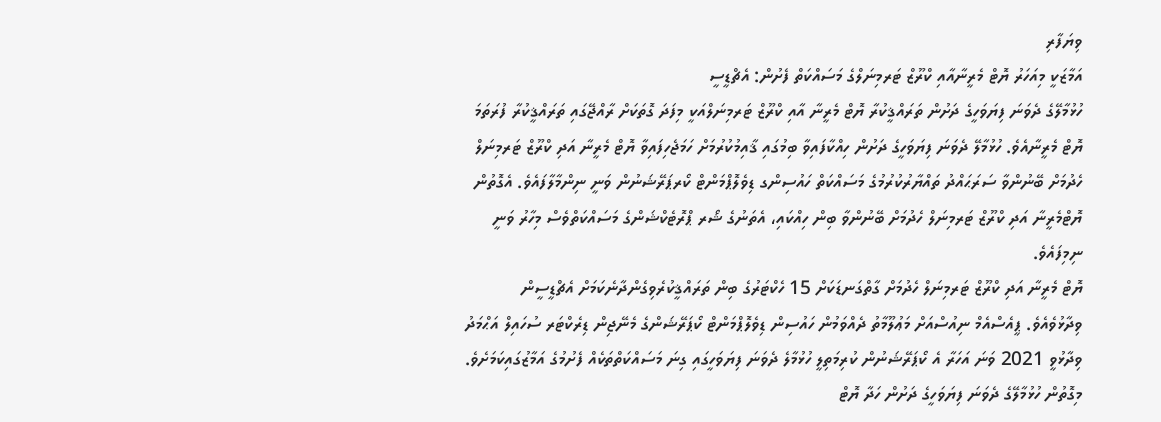ވިޔަފާރި
އަމާޒަކީ މިއަހަރު ޔޮޓް މެރީނާއާއި ކްރޫޒް ޓަރމިނަލްގެ މަސައްކަތް ފެށުން: އެޗްޑީސީ
ހުޅުމާލޭގެ ދެވަނަ ފިޔަވަހީގެ ދަށުން ތަރައްޤީކުރާ ޔޮޓް މެރީނާ އާއި ކްރޫޒް ޓަރމިނަލްއަކީ މިފަދަ ގޮތަކަށް ރާއްޖޭގައި ތަރައްޤީކުރާ ފުރަތަމަ ޔޮޓް މެރީނާއެވެ. ހުޅުމާލޭ ދެވަނަ ފިޔަވަހީގެ ދަށުން ހިއްކާފައިވާ ބިމުގައި ޤާއިމުކުރުމަށް ހަމަޖެހިފައިވާ ޔޮޓް މެރީނާ އަދި ކްރޫޒް ޓަރމިނަލް ހެދުމަށް ބޭނުންވާ ސަރަޙައްދު ތައްޔާރުކުރުމުގެ މަސައްކަތް ހައުސިންގ ޑިވެލޮޕްމަންޓް ކޯރޕަރޭޝަނުން ވަނީ ނިންމާލާފައެވެ. އެގޮތުން ޔޮޓްމެރީނާ އަދި ކްރޫޒް ޓަރމިނަލް ހެދުމަށް ބޭނުންވާ ބިން ހިއްކައި، އެތަނުގެ ޝޯރ ޕްރޮޓެކްޝަންގެ މަސައްކަތްވެސް މިހާރު ވަނީ ނިމިފައެވެ.
ޔޮޓް މެރީނާ އަދި ކްރޫޒް ޓަރމިނަލް ހެދުމަށް ގާތްގަނޑަކަށް 15 ހެކްޓަރުގެ ބިން ތަރައްޤީކުރެވިގެންދާނެކަމަށް އެޗްޑީސީން ވިދާޅުވެއެވެ. ޕީއެސްއެމް ނިއުސްއަށް މަޢުލޫމާތު ދެއްވަމުން ހައުސިން ޑިވެލޮޕްމަންޓް ކޯޕަރޭޝަންގެ މެނޭޖިން ޑިރެކްޓަރ ސުހައިލް އަޙްމަދު ވިދާޅުވީ 2021 ވަނަ އަހަރާ އެ ކޯޕަރޭޝަނުން ކުރިމަތިލީ ހުޅުމާލެ ދެވަނަ ފިޔަވަހީގައި ގިނަ މަސައްކަތްތަކެއް ފެށުމުގެ އަމާޒުގައިކަމަށެވެ. މިގޮތުން ހުޅުމާލޭގެ ދެވަނަ ފިޔަވަހީގެ ދަށުން ހަދާ ޔޮޓް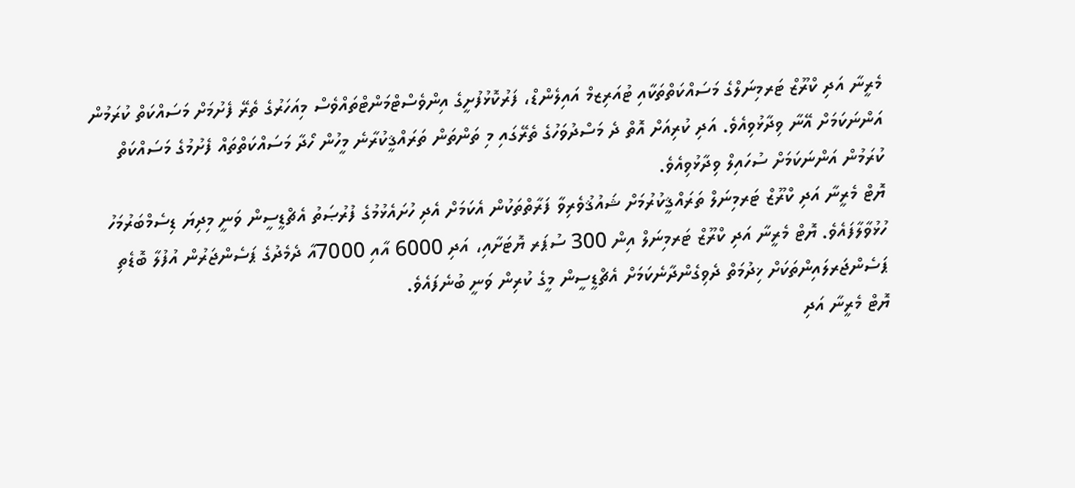މެރީނާ އަދި ކްރޫޒް ޓަރމިނަލްގެ މަސައްކަތްތަކާއި ޓުއަރިޒމް އައިލެންޑް، ފަރުކޮޅުފުށީގެ އިންވެސްޓްމަންޓްތައްވެސް މިއަހަރުގެ ތެރޭ ފެށުމަށް މަސައްކަތް ކުރަމުން އަންނަކަމަށް އޭނާ ވިދާޅުވިއެވެ. އަދި ކުރިއަށް އޮތް ދެ މަސްދުވަހުގެ ތެރޭގައި މި ތަންތަން ތަރައްޤީކުރާނެ މީހުން ހޯދާ މަސައްކަތްތައް ފެށުމުގެ މަސައްކަތް ކުރަމުން އަންނަކަމަށް ސުހައިލް ވިދާޅުވިއެވެ.
ޔޮޓް މެރީނާ އަދި ކްރޫޒް ޓަރމިނަލް ތަރައްޤީކުރުމަށް ޝައުޤުވެރިވާ ފަރާތްތަކުން އެކަމަށް އެދި ހުށައެޅުމުގެ ފުރުޞަތު އެޗްޑީސީން ވަނީ މިދިޔަ ޑިސެމްބަރުމަހު ހުޅުވާލާފައެވެ. ޔޮޓް މެރީނާ އަދި ކްރޫޒް ޓަރމިނަލް އިން 300 ސުޕަރ ޔޮޓަށާއި، އަދި 6000 އާއި 7000އާ ދެމެދުގެ ޕަސެންޖަރުން އުފުލާ ބޮޑެތި ޕަސެންޖަރލައިންތަކަށް ޚިދުމަތް ދެވިގެންދާނެކަމަށް އެޗްޑީސީން މީގެ ކުރިން ވަނީ ބުނެފައެވެ.
ޔޮޓް މެރީނާ އަދި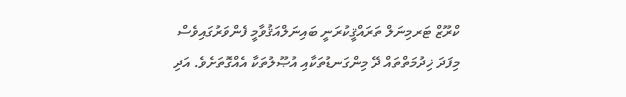ކްރޫޒް ޓަރމިނަލް ތަރައްޤީކުރަނީ ބައިނަލްއަޤުވާމީ ފެންވަރުގައިވެސް މިފަދަ ޚިދުމަތްތައް ދޭ މިންގަނޑުތަކާއި އުޞޫލުތަކާ އެއްގޮތަށެވެ. އަދި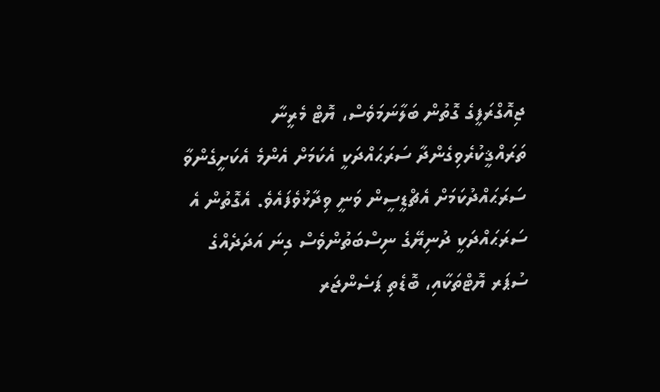ޖިއޮގްރަފީގެ ގޮތުން ބަލާނަމަވެސް، ޔޮޓް މެރީނާ ތަރައްޤީކުރެވިގެންދާ ސަރަޙައްދަކީ އެކަމަށް އެންމެ އެކަށީގެންވާ ސަރަޙައްދުކަމަށް އެޗްޑީސީން ވަނީ ވިދާޅުވެފައެވެ. އެގޮތުން އެ ސަރަޙައްދަކީ ދުނިޔޭގެ ނިސްބަތުންވެސް ގިނަ އަދަދެއްގެ ސުޕަރ ޔޮޓްތަކާއި، ބޮޑެތި ޕަސެންޖަރ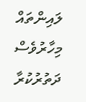ލައިންތައް މިހާރުވެސް ދަތުރުކުރާ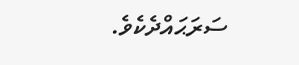ސަރަޙައްދެކެވެ.